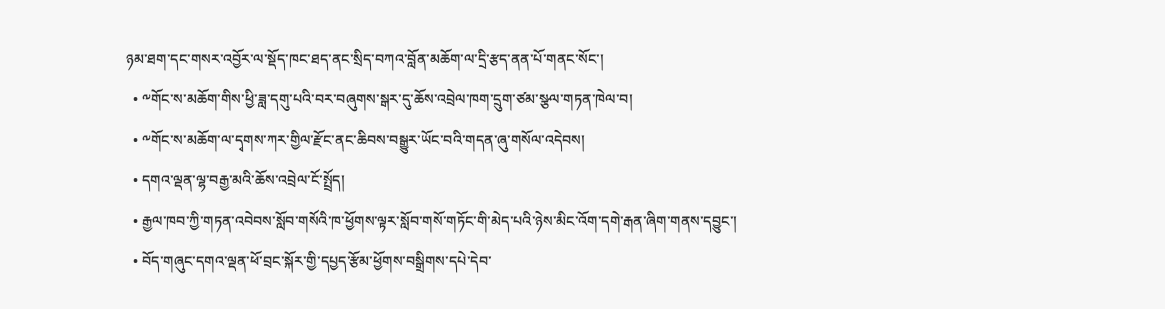ཉམ་ཐག་དང་གསར་འབྱོར་ལ་སྡོད་ཁང་ཐད་ནང་སྲིད་བཀའ་བློན་མཆོག་ལ་དྲི་རྩད་ནན་པོ་གནང་སོང་།
  • ༸གོང་ས་མཆོག་གིས་ཕྱི་ཟླ་དགུ་པའི་བར་བཞུགས་སྒར་དུ་ཆོས་འབྲེལ་ཁག་དྲུག་ཙམ་སྩལ་གཏན་ཁེལ་བ།
  • ༸གོང་ས་མཆོག་ལ་དྭགས་ཀར་གྱིལ་རྫོང་ནང་ཆིབས་བསྒྱུར་ཡོང་བའི་གདན་ཞུ་གསོལ་འདེབས།
  • དགའ་ལྡན་ལྷ་བརྒྱ་མའི་ཆོས་འབྲེལ་ངོ་སྤྲོད།
  • རྒྱལ་ཁབ་ཀྱི་གཏན་འབེབས་སློབ་གསོའི་ཁ་ཕྱོགས་ལྟར་སློབ་གསོ་གཏོང་གི་མེད་པའི་ཉེས་མིང་འོག་དགེ་རྒན་ཞིག་གནས་དབྱུང་།
  • བོད་གཞུང་དགའ་ལྡན་ཕོ་བྲང་སྐོར་གྱི་དཔྱད་རྩོམ་ཕྱོགས་བསྒྲིགས་དཔེ་དེབ་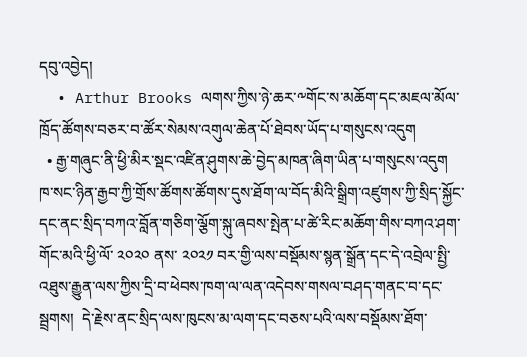དབུ་འབྱེད།
  • Arthur Brooks ལགས་ཀྱིས་ཉེ་ཆར་༸གོང་ས་མཆོག་དང་མཇལ་མོལ་ཁྲོད་ཚོགས་བཅར་བ་ཚོར་སེམས་འགུལ་ཆེན་པོ་ཐེབས་ཡོད་པ་གསུངས་འདུག
  • རྒྱ་གཞུང་ནི་ཕྱི་མིར་སྡང་འཛིན་ཤུགས་ཆེ་བྱེད་མཁན་ཞིག་ཡིན་པ་གསུངས་འདུག
ཁ་སང་ཉིན་རྒྱབ་ཀྱི་གྲོས་ཚོགས་ཚོགས་དུས་ཐོག་ལ་བོད་མིའི་སྒྲིག་འཛུགས་ཀྱི་སྲིད་སྐྱོང་དང་ནང་སྲིད་བཀའ་བློན་གཅིག་ལྕོག་སྐུ་ཞབས་སྤེན་པ་ཚེ་རིང་མཆོག་གིས་བཀའ་ཤག་གོང་མའི་ཕྱི་ལོ་ ༢༠༢༠ ནས་ ༢༠༢༡ བར་གྱི་ལས་བསྡོམས་སྙན་སྒྲོན་དང་དེ་འབྲེལ་སྤྱི་འཐུས་རྒྱུན་ལས་ཀྱིས་དྲི་བ་ཕེབས་ཁག་ལ་ལན་འདེབས་གསལ་བཤད་གནང་བ་དང་སྦྲགས།  དེ་རྗེས་ནང་སྲིད་ལས་ཁུངས་མ་ལག་དང་བཅས་པའི་ལས་བསྡོམས་ཐོག་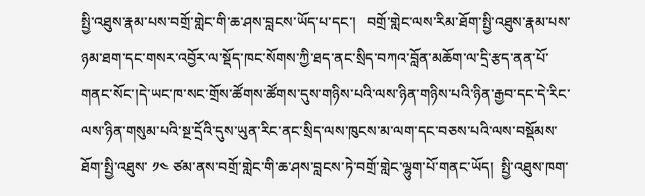སྤྱི་འཐུས་རྣམ་པས་བགྲོ་གླེང་གི་ཆ་ཤས་བླངས་ཡོད་པ་དང་།   བགྲོ་གླེང་ལས་རིམ་ཐོག་སྤྱི་འཐུས་རྣམ་པས་ཉམ་ཐག་དང་གསར་འབྱོར་ལ་སྡོད་ཁང་སོགས་ཀྱི་ཐད་ནང་སྲིད་བཀའ་བློན་མཆོག་ལ་དྲི་རྩད་ནན་པོ་གནང་སོང་།དེ་ཡང་ཁ་སང་གྲོས་ཚོགས་ཚོགས་དུས་གཉིས་པའི་ལས་ཉིན་གཉིས་པའི་ཉིན་རྒྱབ་དང་དེ་རིང་ལས་ཉིན་གསུམ་པའི་སྔ་དྲོའི་དུས་ཡུན་རིང་ནང་སྲིད་ལས་ཁུངས་མ་ལག་དང་བཅས་པའི་ལས་བསྡོམས་ཐོག་སྤྱི་འཐུས་ ༡༤ ཙམ་ནས་བགྲོ་གླེང་གི་ཆ་ཤས་བླངས་ཏེ་བགྲོ་གླེང་ལྷུག་པོ་གནང་ཡོད།  སྤྱི་འཐུས་ཁག་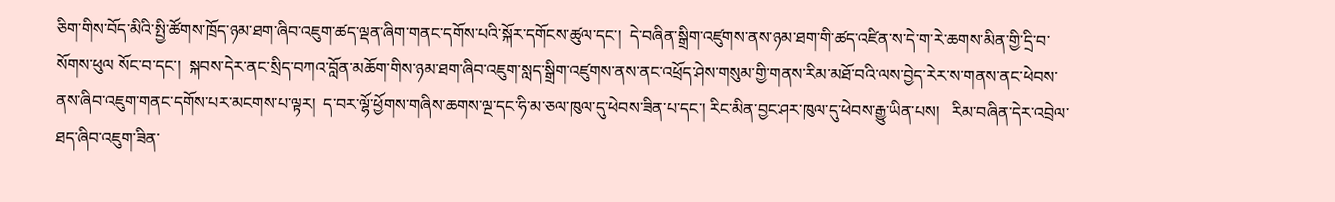ཅིག་གིས་བོད་མིའི་སྤྱི་ཚོགས་ཁྲོད་ཉམ་ཐག་ཞིབ་འཇུག་ཚད་ལྡན་ཞིག་གནང་དགོས་པའི་སྐོར་དགོངས་ཚུལ་དང་།  དེ་བཞིན་སྒྲིག་འཛུགས་ནས་ཉམ་ཐག་གི་ཚད་འཛིན་ས་དེ་ག་རེ་ཆགས་མིན་གྱི་དྲི་བ་སོགས་ཕུལ སོང་བ་དང་།  སྐབས་དེར་ནང་སྲིད་བཀའ་བློན་མཆོག་གིས་ཉམ་ཐག་ཞིབ་འཇུག་སླད་སྒྲིག་འཛུགས་ནས་ནང་འཕྲོད་ཤེས་གསུམ་གྱི་གནས་རིམ་མཐོ་བའི་ལས་བྱེད་རེར་ས་གནས་ནང་ཕེབས་ནས་ཞིབ་འཇུག་གནང་དགོས་པར་མངགས་པ་ལྟར།  ད་བར་ལྷོ་ཕྱོགས་གཞིས་ཆགས་ལྔ་དང་ཧི་མ་ཅལ་ཁུལ་དུ་ཕེབས་ཟིན་པ་དང་། རིང་མིན་བྱང་ཤར་ཁུལ་དུ་ཕེབས་རྒྱུ་ཡིན་པས།   རིམ་བཞིན་དེར་འབྲེལ་ཐད་ཞིབ་འཇུག་ཟིན་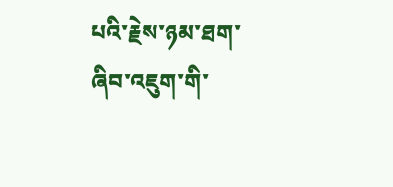པའི་རྗེས་ཉམ་ཐག་ཞིབ་འཇུག་གི་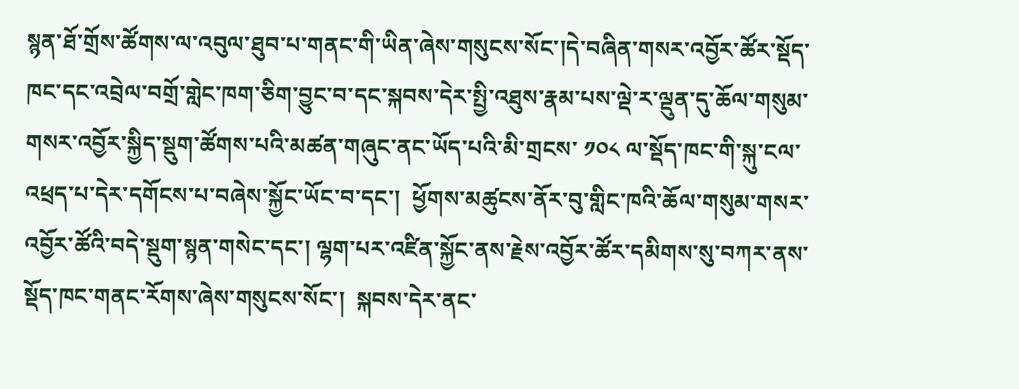སྙན་ཐོ་གྲོས་ཚོགས་ལ་འབུལ་ཐུབ་པ་གནང་གི་ཡིན་ཞེས་གསུངས་སོང་།དེ་བཞིན་གསར་འབྱོར་ཚོར་སྡོད་ཁང་དང་འབྲེལ་བགྲོ་གླེང་ཁག་ཅིག་བྱུང་བ་དང་སྐབས་དེར་སྤྱི་འཐུས་རྣམ་པས་ལྡེ་ར་ལྡུན་དུ་ཆོལ་གསུམ་གསར་འབྱོར་སྐྱིད་སྡུག་ཚོགས་པའི་མཚན་གཞུང་ནང་ཡོད་པའི་མི་གྲངས་ ༡༠༨ ལ་སྡོད་ཁང་གི་སྐུ་ངལ་འཕྲད་པ་དེར་དགོངས་པ་བཞེས་སྐྱོང་ཡོང་བ་དང་།  ཕྱོགས་མཚུངས་ནོར་བུ་གླིང་ཁའི་ཆོལ་གསུམ་གསར་འབྱོར་ཚོའི་བདེ་སྡུག་སྙན་གསེང་དང་། ལྷག་པར་འཛིན་སྐྱོང་ནས་རྗེས་འབྱོར་ཚོར་དམིགས་སུ་བཀར་ནས་སྡོད་ཁང་གནང་རོགས་ཞེས་གསུངས་སོང་།  སྐབས་དེར་ནང་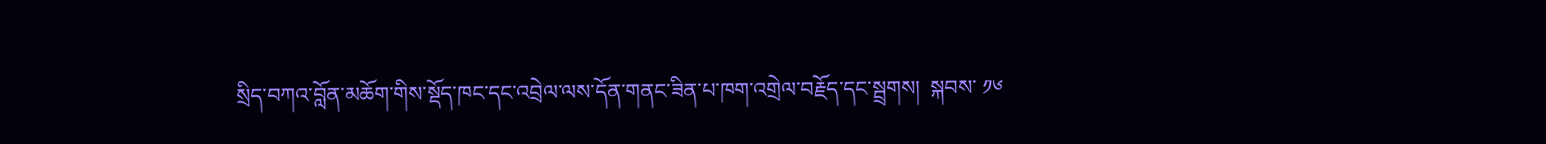སྲིད་བཀའ་བློན་མཆོག་གིས་སྡོད་ཁང་དང་འབྲེལ་ལས་དོན་གནང་ཟིན་པ་ཁག་འགྲེལ་བརྗོད་དང་སྦྲགས།  སྐབས་ ༡༦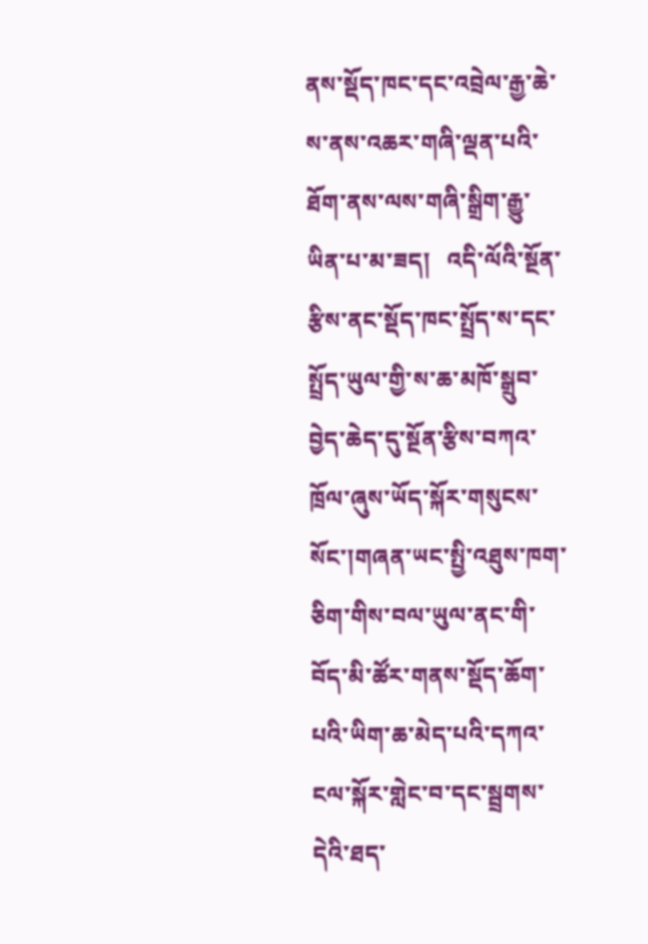ནས་སྡོད་ཁང་དང་འབྲེལ་རྒྱ་ཆེ་ས་ནས་འཆར་གཞི་ལྡན་པའི་ཐོག་ནས་ལས་གཞི་སྒྲིག་རྒྱུ་ཡིན་པ་མ་ཟད།   འདི་ལོའི་སྔོན་རྩིས་ནང་སྡོད་ཁང་སྤྲོད་ས་དང་སྤྲོད་ཡུལ་གྱི་ས་ཆ་མཁོ་སྒྲུབ་བྱེད་ཆེད་དུ་སྔོན་རྩིས་བཀའ་ཁྲོལ་ཞུས་ཡོད་སྐོར་གསུངས་སོང་།གཞན་ཡང་སྤྱི་འཐུས་ཁག་ཅིག་གིས་བལ་ཡུལ་ནང་གི་བོད་མི་ཚོར་གནས་སྡོད་ཆོག་པའི་ཡིག་ཆ་མེད་པའི་དཀའ་ངལ་སྐོར་གླེང་བ་དང་སྦྲགས་དེའི་ཐད་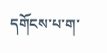དགོངས་པ་ག་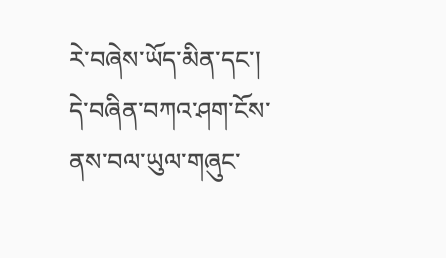རེ་བཞེས་ཡོད་མིན་དང་།  དེ་བཞིན་བཀའ་ཤག་ངོས་ནས་བལ་ཡུལ་གཞུང་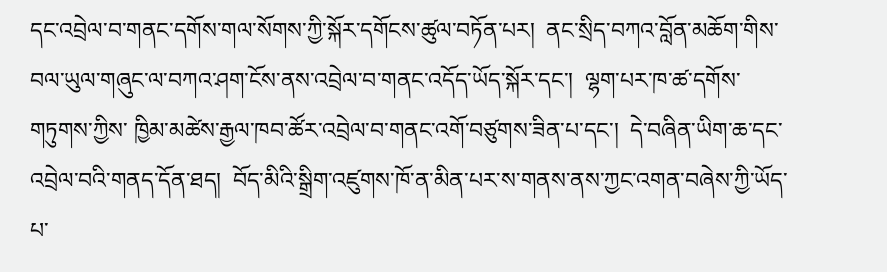དང་འབྲེལ་བ་གནང་དགོས་གལ་སོགས་ཀྱི་སྐོར་དགོངས་ཚུལ་བཏོན་པར།  ནང་སྲིད་བཀའ་བློན་མཆོག་གིས་བལ་ཡུལ་གཞུང་ལ་བཀའ་ཤག་ངོས་ནས་འབྲེལ་བ་གནང་འདོད་ཡོད་སྐོར་དང་།  ལྷག་པར་ཁ་ཚ་དགོས་གཏུགས་ཀྱིས་ ཁྱིམ་མཚེས་རྒྱལ་ཁབ་ཚོར་འབྲེལ་བ་གནང་འགོ་བཙུགས་ཟིན་པ་དང་།  དེ་བཞིན་ཡིག་ཆ་དང་འབྲེལ་བའི་གནད་དོན་ཐད།  བོད་མིའི་སྒྲིག་འཛུགས་ཁོ་ན་མིན་པར་ས་གནས་ནས་ཀྱང་འགན་བཞེས་ཀྱི་ཡོད་པ་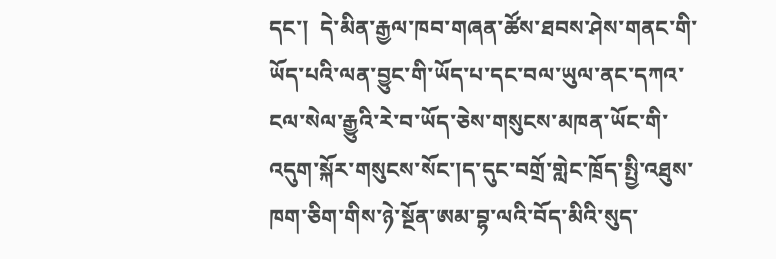དང་།  དེ་མིན་རྒྱལ་ཁབ་གཞན་ཚོས་ཐབས་ཤེས་གནང་གི་ཡོད་པའི་ལན་བྱུང་གི་ཡོད་པ་དང་བལ་ཡུལ་ནང་དཀའ་ངལ་སེལ་རྒྱུའི་རེ་བ་ཡོད་ཅེས་གསུངས་མཁན་ཡོང་གི་འདུག་སྐོར་གསུངས་སོང་།ད་དུང་བགྲོ་གླེང་ཁྲོད་སྤྱི་འཐུས་ཁག་ཅིག་གིས་ཉེ་སྔོན་ཨམ་བྷ་ལའི་བོད་མིའི་སུད་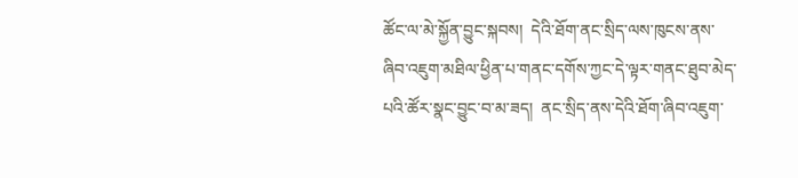ཚོང་ལ་མེ་སྐྱོན་བྱུང་སྐབས།  དེའི་ཐོག་ནང་སྲིད་ལས་ཁུངས་ནས་ཞིབ་འཇུག་མཐིལ་ཕྱིན་པ་གནང་དགོས་ཀྱང་དེ་ལྟར་གནང་ཐུབ་མེད་པའི་ཚོར་སྣང་བྱུང་བ་མ་ཟད།  ནང་སྲིད་ནས་དེའི་ཐོག་ཞིབ་འཇུག་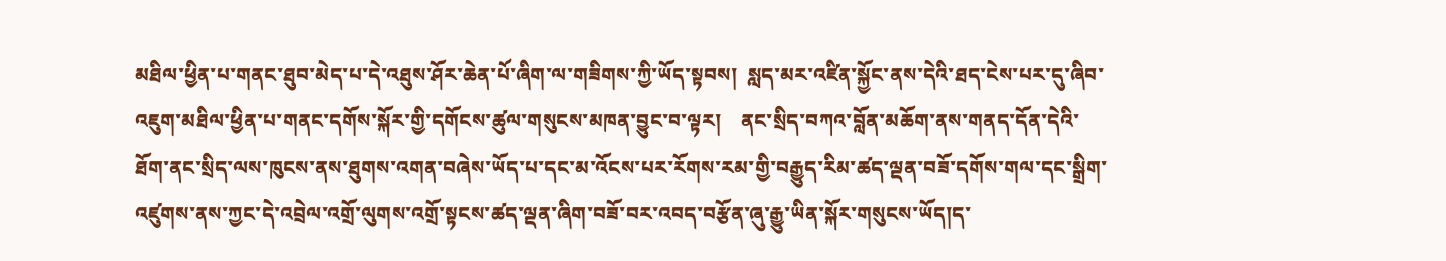མཐིལ་ཕྱིན་པ་གནང་ཐུབ་མེད་པ་དེ་འཐུས་ཤོར་ཆེན་པོ་ཞིག་ལ་གཟིགས་ཀྱི་ཡོད་སྟབས།  སླད་མར་འཛིན་སྐྱོང་ནས་དེའི་ཐད་ངེས་པར་དུ་ཞིབ་འཇུག་མཐིལ་ཕྱིན་པ་གནང་དགོས་སྐོར་གྱི་དགོངས་ཚུལ་གསུངས་མཁན་བྱུང་བ་ལྟར།    ནང་སྲིད་བཀའ་བློན་མཆོག་ནས་གནད་དོན་དེའི་ཐོག་ནང་སྲིད་ལས་ཁུངས་ནས་ཐུགས་འགན་བཞེས་ཡོད་པ་དང་མ་འོངས་པར་རོགས་རམ་གྱི་བརྒྱུད་རིམ་ཚད་ལྡན་བཟོ་དགོས་གལ་དང་སྒྲིག་འཛུགས་ནས་ཀྱང་དེ་འབྲེལ་འགྲོ་ལུགས་འགྲོ་སྟངས་ཚད་ལྡན་ཞིག་བཟོ་བར་འབད་བརྩོན་ཞུ་རྒྱུ་ཡིན་སྐོར་གསུངས་ཡོད།ད་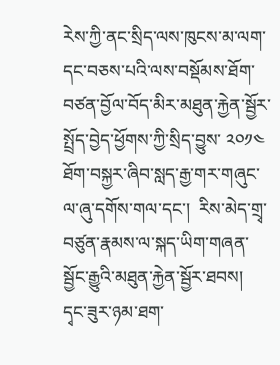རེས་ཀྱི་ནང་སྲིད་ལས་ཁུངས་མ་ལག་དང་བཅས་པའི་ལས་བསྡོམས་ཐོག་བཙན་བྱོལ་བོད་མིར་མཐུན་རྐྱེན་སྦྱོར་སྤྲོད་བྱེད་ཕྱོགས་ཀྱི་སྲིད་བྱུས་ ༢༠༡༤ ཐོག་བསྐྱར་ཞིབ་སླད་རྒྱ་གར་གཞུང་ལ་ཞུ་དགོས་གལ་དང་།  རིས་མེད་གྲྭ་བཙུན་རྣམས་ལ་སྐད་ཡིག་གཞན་སྦྱོང་རྒྱུའི་མཐུན་རྐྱེན་སྦྱོར་ཐབས།  དྭང་ཟུར་ཉམ་ཐག་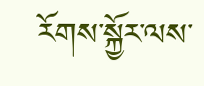རོགས་སྐྱོར་ལས་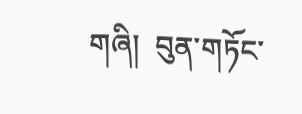གཞི།  བུན་གཏོང་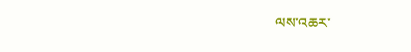ལས་འཆར་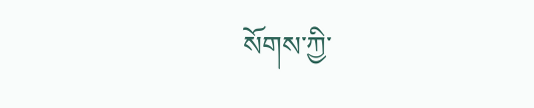སོགས་ཀྱི་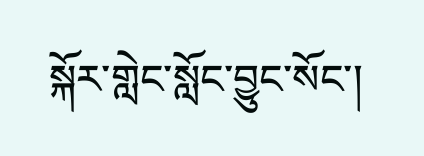སྐོར་གླེང་སློང་བྱུང་སོང་།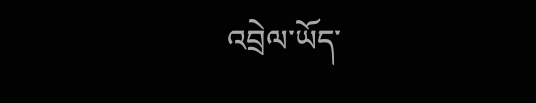འབྲེལ་ཡོད་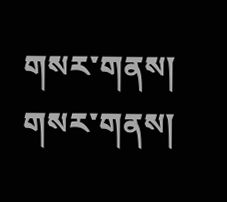གསར་གནས།
གསར་གནས།